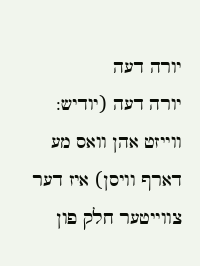יורה דעה
יורה דעה (יודיש: ווייזט אהן וואס מע דארף וויסן) איז דער צווייטער חלק פון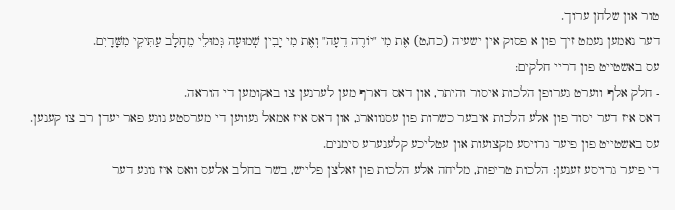טור און שלחן ערוך.
דער נאמען נעמט זיך פון א פסוק אין ישעיה (כח,ט) אֶת מִי "יוֹרֶה דֵעָה" וְאֶת מִי יָבִין שְׁמוּעָה גְּמוּלֵי מֵחָלָב עַתִּיקֵי מִשָּׁדָיִם.
עס באשטייט פון דריי חלקים:
- חלק אלף ווערט גערופן הלכות איסור והיתר, און דאס דארף מען לערנען צו באקומען די הוראה.
דאס איז דער יסוד פון אלע הלכות איבער כשרות פון עסנווארג, און דאס איז אמאל געווען די מערסטע נוגע פאר יעדן רב צו קענען.
עס באשטייט פון פיער גרויסע מקצועות און עטליכע קלענערע סימנים.
די פיער גרויסע זענען: הלכות טריפות, מליחה אלע הלכות פון זאלצן פלייש, בשר בחלב אלעס וואס איז נוגע דער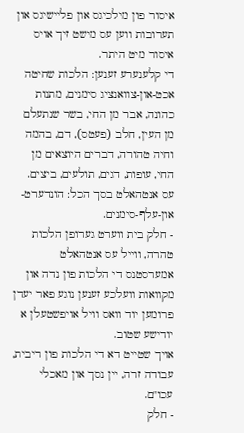איסור פון מילכיגס און פליישיגס און תערובות ווען עס מישט זיך אויס איסור מיט היתר.
די קלענערע זענען: הלכות שחיטה אכט-און-צוואנציג סימנים, מתנות כהונה, אבר מן החי, בשר שנתעלם מן העין, חלב (פעטס), דם, בהמה וחיה טהורה, דברים היוצאים מן החי, עופות, דגים, תולעים, ביצים.
עס אנטהאלט בסך הכל: הונדערט-און-עלף-סימנים.
- חלק בית ווערט גערופן הלכות טהרה, ווייל עס אנטהאלט אמערסטנס די הלכות פון נדה און מקוואות וועלכע זענען נוגע פאר יעדן פרומען יוד וואס וויל אויפשטעלן א יודישע שטוב.
אויך שטייט דא די הלכות פון ריבית, עבודה זרה, יין נסך און מאכלי עכו"ם.
- חלק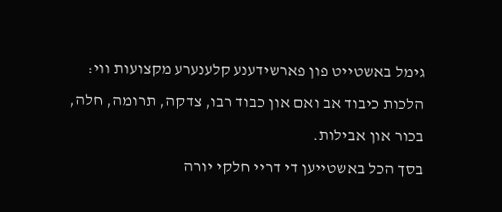גימל באשטייט פון פארשידענע קלענערע מקצועות ווי: הלכות כיבוד אב ואם און כבוד רבו, צדקה, תרומה, חלה, בכור און אבילות.
בסך הכל באשטייען די דריי חלקי יורה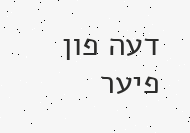דעה פון פיער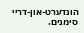הונדערט-און-דריי סימנים.